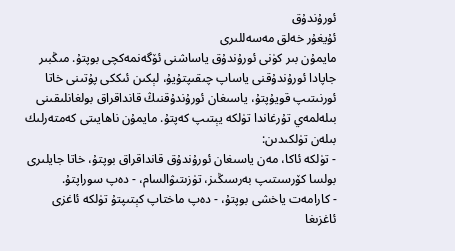ئورۇندۇق
ئۇيغۇر خەلق مەسەللىرى
مايمۇن بىر كۈنى ئورۇندۇق ياساشنى ئۆگەنمەكچى بوپتۇ. مىڭبىر جاپادا ئورۇندۇقنى ياساپ چىقىپتۇيۇ، لېكىن ئىككى پۇتىنى خاتا ئورنىتىپ قويۇپتۇ، ياسىغان ئورۇندۇقنىڭ قانداقراق بولغانلىقىنى بىلەلمەي تۇرغاندا تۈلكە يېتىپ كەپتۇ. مايمۇن ناھايىتى كەمتەرلىك بىلەن تۈلكىدىن:
- تۈلكە ئاكا، مەن ياسىغان ئورۇندۇق قانداقراق بوپتۇ، خاتا جايلىرى بولسا كۆرسىتىپ بەرسىڭىز، تۈزىتىۋالسام، - دەپ سوراپتۇ.
- كارامەت ياخشى بوپتۇ، - دەپ ماختاپ كېتىپتۇ تۈلكە ئاغزى ئاغزىغا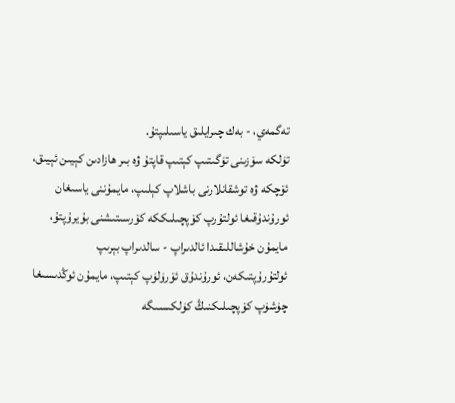تەگمەي، - بەك چىرايلىق ياسىلىپتۇ.
تۈلكە سۆزىنى تۈگىتىپ كېتىپ قاپتۇ ۋە بىر ھازادىن كېيىن ئېيىق، ئۆچكە ۋە توشقانلارنى باشلاپ كېلىپ، مايمۇننى ياسىغان ئورۇندۇقىغا ئولتۇرپ كۆپچىلىككە كۆرسىتىشنى بۇيرۇپتۇ، مايمۇن خۇشاللىقىدا ئالدىراپ - سالدىراپ بېرىپ ئولتۇرۇپتىكەن، ئورۇندۇق ئۆرۈلۈپ كېتىپ، مايمۇن ئوڭدىسىغا چۈشۈپ كۆپچىلىكنىڭ كۈلكىسىگە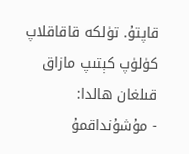قاپتۇ. تۈلكە قاقاقلاپ كۈلۈپ كېتىپ مازاق قىلغان ھالدا:
- مۇشۇنداقمۇ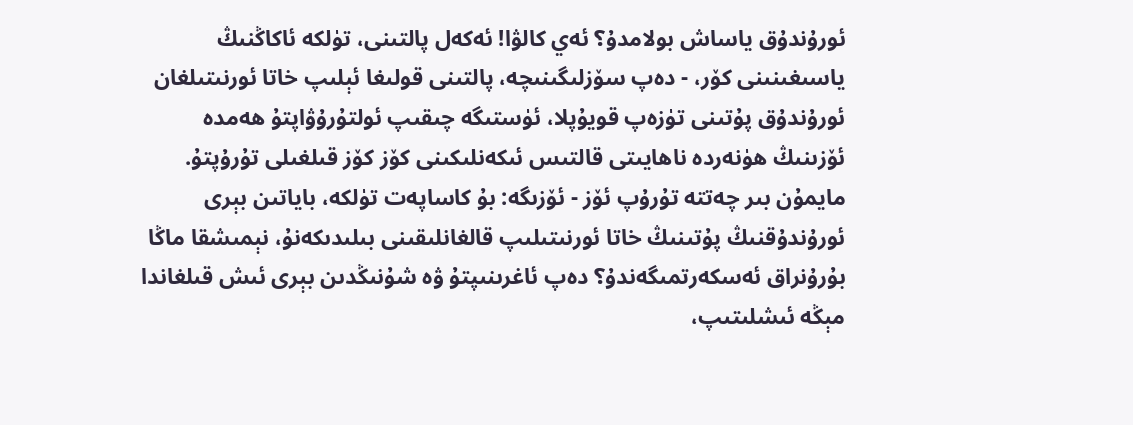ئورۇندۇق ياساش بولامدۇ؟ ئەي كالۋا! ئەكەل پالتىنى، تۈلكە ئاكاڭنىڭ ياسىغىنىنى كۆر، - دەپ سۆزلىگىنىچە، پالتىنى قولىغا ئېلىپ خاتا ئورنىتىلغان ئورۇندۇق پۇتىنى تۈزەپ قويۇپلا، ئۈستىگە چىقىپ ئولتۇرۇۋاپتۇ ھەمدە ئۆزىنىڭ ھۈنەردە ناھايىتى قالتىس ئىكەنلىكىنى كۆز كۆز قىلغىلى تۇرۇپتۇ. مايمۇن بىر چەتتە تۇرۇپ ئۆز - ئۆزىگە: بۇ كاساپەت تۈلكە، باياتىن بېرى ئورۇندۇقنىڭ پۇتىنىڭ خاتا ئورنىتىلىپ قالغانلىقىنى بىلىدىكەنۇ، نېمىشقا ماڭا بۇرۇنراق ئەسكەرتمىگەندۇ؟ دەپ ئاغرىنىپتۇ ۋە شۇنىڭدىن بېرى ئىش قىلغاندا مېڭە ئىشلىتىپ،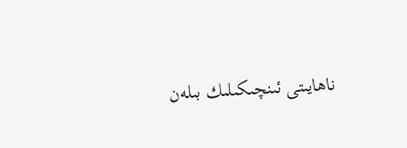ناھايىتى ئىنچىكىلىك بىلەن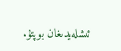ئىشلەيدىغان بوپتۇ.